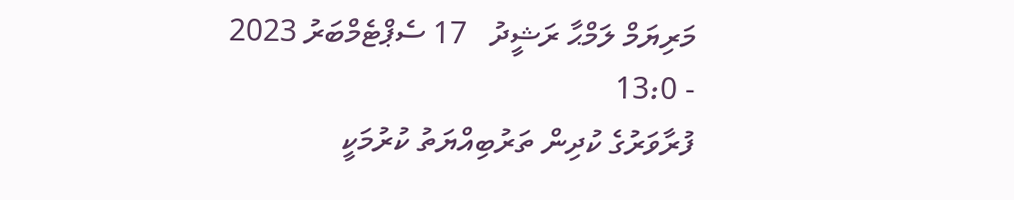މަރިޔަމް ލަމްޙާ ރަޝީދު   17 ސެޕްޓެމްބަރު 2023 - 13:0
ފުރާވަރުގެ ކުދިން ތަރުބިއްޔަތު ކުރުމަކީ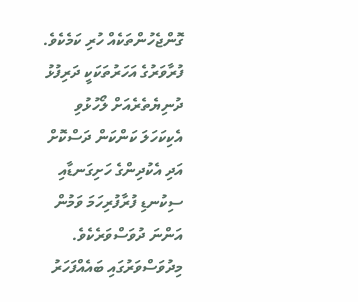ގޮންޖެހުންތަކެއް ހުރި ކަމެކެވެ. ފުރާވަރުގެ އަހަރުތަކަކީ ދަރިފުޅު ދުނިޔެތެރެއަށް ލޯހުޅުވި އެކިކަހަލަ ކަންކަން ދަސްކޮށް އަދި އެކުދިންގެ ހަށިގަނޑާއި ސިކުނޑި ފުރާފުރިހަމަ ވަމުން އަންނަ ދުވަސްވަރެކެވެ. މިދުވަސްވަރުގައި ބައެއްފަހަރު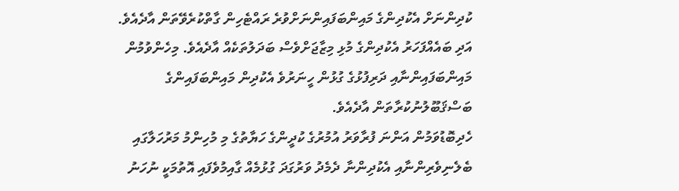ކުދިންނަށް އެކުދިންގެ މައިންބަފައިންނަށްވުރެ ރައްޓެހިން ގާތްކުރެވޭތަން އާދެއެވެ. އަދި ބައެއްފަހަރު އެކުދިންގެ މުޅި މިޒާޖަށްވެސް ބަދަލުތަކެއް އާދެއެވެ. މިހެންވުމުން މައިންބަފައިންނާއި ދަރިފުޅުގެ ގުޅުން ހީނަރުވެ އެކުދިން މައިންބަފައިންގެ ބަސްޤަބޫލުނުކުރާތަން އާދެއެވެ.
ހެދިބޮޑުވަމުން އަންނަ ފުރާވަރު އުމުރުގެ ކުދީންގެ ހަޔާތުގެ މި މުހިންމު މަރުހަލާގައި ބެލެނިވެރިންނާއި އެކުދިންނާ ދެމެދު ވަރުގަދަ ގުޅުމެއް ގާއިމުވެފައި އޮތުމަކީ ނުހަނު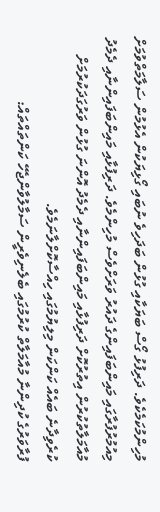މުހިންމުކަމެކެވެ. ދަރިފުޅު ގޯސް ބަޔަކާއި ގުޅުން ބަދަހިވެ ނުބައި ގޯޅިޔަކުން އެޅުމުން ސަލާމަތްވުމަށް މިއުމުރުފުރާގައި މައިންބަފައިންގެ ދައުރު ވަރަށްވެސް މުހިންމެވެ. ދަރިފުޅާއި މައިންބަފައިންނާއި ދެމެދު މުއާމަލާތުކުރުން އިތުރުކޮށް ދަރިފުޅާއި މައިންބަފައިންނާއި ދެމެދު އޮންނަ ގުޅުން ވަރުގަދަކުރުމަށް ކުރެވިދާނެ ބައެއް ކަންކަން މިލިޔުމުގައި ހިއްސާކޮށްލާނަމެވެ.
ފުރާވަރުގެ ކުދިންނާ މުއާމަލާތް ކުރުމުގައި ބެލެނިވެރީން ސަމާލުވާންޖެހޭ ކަންތައްތައް: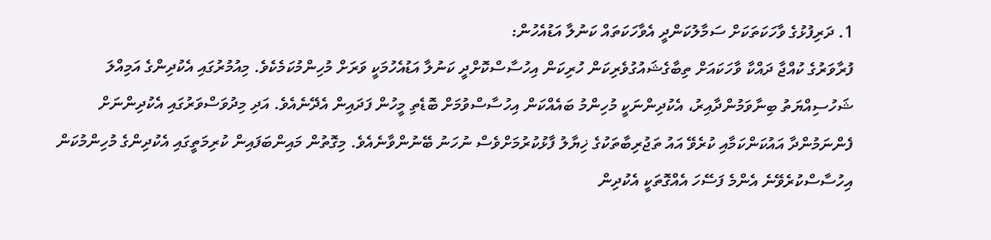1. ދަރިފުޅުގެ ވާހަކަތަކަށް ސަމާލުކަންދީ އެވާހަކަތައް ކަނުލާ އަޑުއެހުން:
ފުރާވަރުގެ ކުއްޖާ ދައްކާ ވާހަކައަށް ތިބާގެޝައުގުވެރިކަން ހުރިކަން އިހުސާސްކޮށްދީ ކަނުލާ އަޑުއެހުމަކީ ވަރަށް މުހިންމުކަމެކެވެ. މިއުމުރުގައި އެކުދިންގެ އަމިއްލަ ޝަހުސިއްޔަތު ބިނާވަމުންދާއިރު، އެކުދިންނަކީ މުހިންމު ބައެއްކަން އިހުސާސްވުމަށް ބޮޑެތި މީހުން ފަދައިން އެދޭނެއެވެ. އަދި މިދުވަސްވަރުގައި އެކުދިންނަށް ފެންނަމުންދާ އައުކަންކަމާއި ކުރެވޭ އައު ތަޖުރިބާތަކުގެ ޚިޔާލު ފާޅުކުރުމަށްވެސް ނުހަނު ބޭނުންވާނެއެވެ. މިގޮތުން މައިންބަފައިން ކުރިމަތީގައި އެކުދިންގެ މުހިންމުކަން އިހުސާސްކުރެވޭނެ އެންމެ ފަސޭހަ އެއްގޮތަކީ އެކުދިން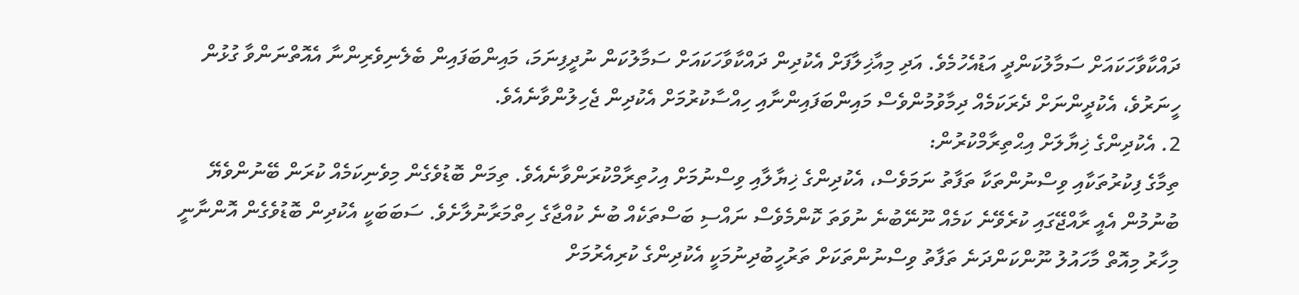ދައްކާވާހަކައަށް ސަމާލުކަންދީ އަޑުއެހުމެވެ. އަދި މިއާޚިލާފަށް އެކުދިން ދައްކާވާހަކައަށް ސަމާލުކަން ނުދީފިނަމަ، މައިންބަފައިން ބެލެނިވެރިންނާ އެއޮތްނަންވާ ގުޅުން ހީނަރުވެ، އެކުދީންނަށް ދެރަކަމެއް ދިމާވުމުންވެސް މައިންބަފައިންނާއި ހިއްސާކުރުމަށް އެކުދިން ޖެހިލުންވާނެއެވެ.
2. އެކުދިންގެ ޚިޔާލަށް އިޙްތިރާމްކުރުން:
ތިމާގެ ފިކުރުތަކާއި ވިސްނުންތަކާ ތަފާތު ނަމަވެސް، އެކުދިންގެ ޚިޔާލާއި ވިސްނުމަށް އިހުތިރާމްކުރަންވާނެއެވެ. ތިމަން ބޮޑުވެގެން މިވެނިކަމެއް ކުރަން ބޭނުންވެޔޭ ބުނުމުން އެއީ ރާއްޖޭގައި ކުރެވޭނެ ކަމެއް ނޫނޭބުނެ ނުވަތަ ކޮންމެވެސް ނައްސި ބަސްތަކެއް ބުނެ ކުއްޖާގެ ހިތްމަރާނުލާށެވެ. ސަބަބަކީ އެކުދިން ބޮޑުވެގެން އޮންނާނީ މިހާރު މިއޮތް މާހައުލު ނޫންކަންދަނެ ތަފާތު ވިސްނުންތަކަށް ތަރުހީބުދިނުމަކީ އެކުދިންގެ ކުރިއެރުމަށް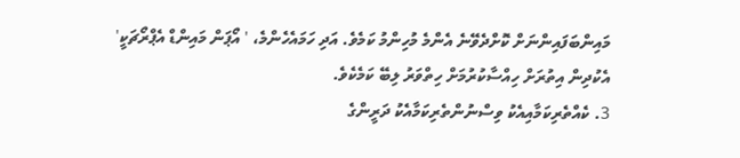މައިންބަފައިންނަށް ކޮށްދެވޭނެ އެންމެ މުހިންމު ކަމެވެ. އަދި ހަމައެހެންމެ، ' އޯޕަން މައިންޑް އެޕްރޯޗަކީ' އެކުދިން އިތުރަށް ހިއްސާކުރުމަށް ހިތްވަރު ލިބޭ ކަމެކެވެ.
3. ކެއްތެރިކަމާއިއެކު ވިސްނުންތެރިކަމާއެކު ދަރީންގެ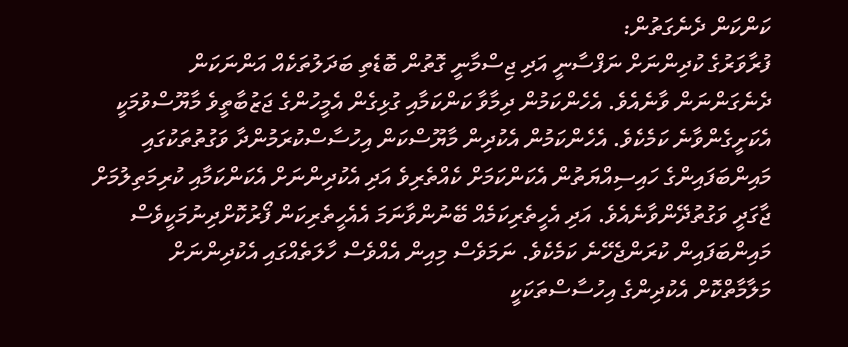ކަންކަން ދެނެގަތުން:
ފުރާވަރުގެ ކުދިންނަށް ނަފްސާނީ އަދި ޖިސްމާނީ ގޮތުން ބޮޑެތި ބަދަލުތަކެއް އަންނަކަން ދެނެގަންނަން ވާނެއެވެ. އެހެންކަމުން ދިމާވާ ކަންކަމާއި ގުޅިގެން އެމީހުންގެ ޖަޒުބާތީވެ މާޔޫސްވުމަކީ އެކަށީގެންވާނެ ކަމެކެވެ. އެހެންކަމުން އެކުދިން މާޔޫސްކަން އިހުސާސްކުރަމުންދާ ވަގުތުތަކުގައި މައިންބަފައިންގެ ހައިސިއްޔަތުން އެކަންކަމަށް ކެއްތެރިވެ އަދި އެކުދިންނަށް އެކަންކަމާއި ކުރިމަތިލުމަށް ޖާގަދީ ވަގުތުދޭންވާނެއެވެ. އަދި އެހީތެރިކަމެއް ބޭނުންވާނަމަ އެއެހީތެރިކަން ފޯރުކޮށްދިނުމަކީވެސް މައިންބަފައިން ކުރަންޖެހޭނެ ކަމެކެވެ. ނަމަވެސް މިއިން އެއްވެސް ހާލަތެއްގައި އެކުދިންނަށް މަލާމާތްކޮށް އެކުދިންގެ އިހުސާސްތަކަކީ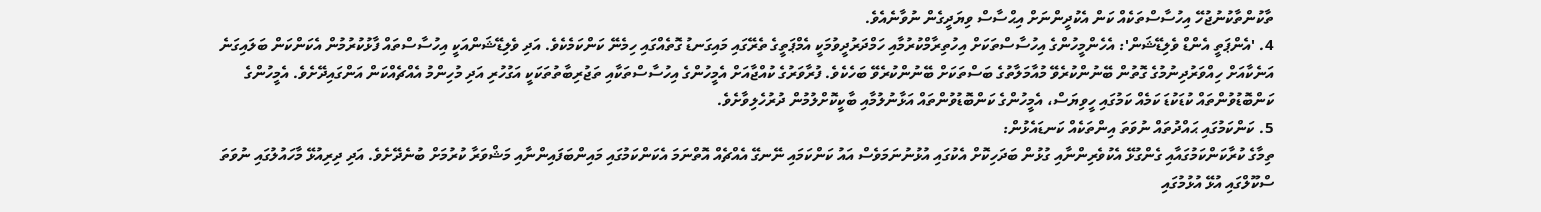ތާކުންތާކުނުޖުހޭ އިހުސާސްތަކެއް ކަން އެކުދީންނަށް އިޙްސާސް ވިޔަދީގެން ނުވާނެއެވެ.
4. 'އެންޕަތީ އެންޑް ވެލިޑޭޝަން': އެހެންމީހުންގެ އިހުސާސްތަކަށް އިހުތިރާމްކުރުމާއި ހަމްދަރުދީވުމަކީ އެމްޕަތީގެ ތެރޭގައި މައިގަނޑު ގޮތެއްގައި ހިމެނޭ ކަންކަމެކެވެ. އަދި ވެލިޑޭޝަންއަކީ އިހުސާސްތައް ފާޅުކުރުމުން އެކަންކަން ބަލައިގަނެ އަނެކާއަށް ހިއްވަރުދިނުމުގެ ގޮތުން ބޭނުންކުރެވޭ މުއާމަލާތުގެ ބަސްތަކަށް ބޭނުންކުރެވޭ ބަހެކެވެ. ފުރާވަރުގެ ކުއްޖާއަށް އެމީހުންގެ އިހުސާސްތަކާއި ތަޖުރިބާތުތަކަކީ އަގުހުރި އަދި މުހިންމު އެއްޗެއްކަން އަންގައިދޭށެވެ. އެމީހުންގެ ކަންބޮޑުވުންތައް ކުޑަކުޑަ ކަމެއް ކަމުގައި ހީވިޔަސް، އެމީހުންގެ ކަންބޮޑުވުންތައް އަޅާނުލުމާއި ބާކީކޮށްލުމުން ދުރުހެލިވާށެވެ.
5. ކަންކަމުގައި ޙައްދުތައް ނުވަތަ އިންތަކެއް ކަނޑައެޅުން:
ތިމާގެ ކުރާކަންކަމުގައާއި ގެންގުޅޭ އެކުވެރިންނާއި ގުޅުން ބަދަހިކޮށް އެކުގައި އުޅުނުނަމަވެސް އައު ކަންކަމައި ނޭނގޭ އެއްޗެއް އޮތްނަމަ އެކަންކަމުގައި މައިންބަފައިންނާއި މަޝްވަރާ ކުރުމަށް ބުނެދޭށެވެ. އަދި ދިރިއުޅޭ މާހައުލުގައި ނުވަތަ ސްކޫލްގައި އުޅޭ އުޅުމުގައި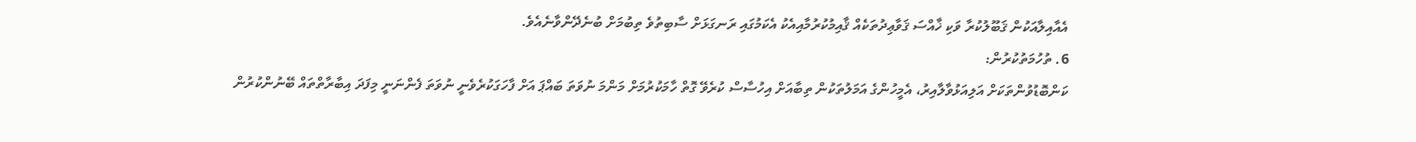އެއާއިލާއަކުން ޤަބޫލުކުރާ ވަކި ޚާއްސަ ޤަވާޢިދުތަކެއް ޤާއިމުކުރުމާއިއެކު އެކަމުގައި ރަނގަޅަށް ސާބިތުވެ ތިބުމަށް ބުނެދޭންވާނެއެވެ.
6. ތުހުމަތުކުރުން:
ކަންބޮޑުވުންތަކަށް އަލިއަޅުވާލާއިރު، އެމީހުންގެ އަމަލުތަކުން ތިބާއަށް އިހުސާސް ކުރެވޭ ގޮތް ހާމަކުރުމަށް މަންމަ ނުވަތަ ބައްޕަ އަށް ފާހަގަކުރެވެނީ ނުވަތަ ފެންނަނީ މިފަދަ އިބާރާތްތައް ބޭނުންކުރުން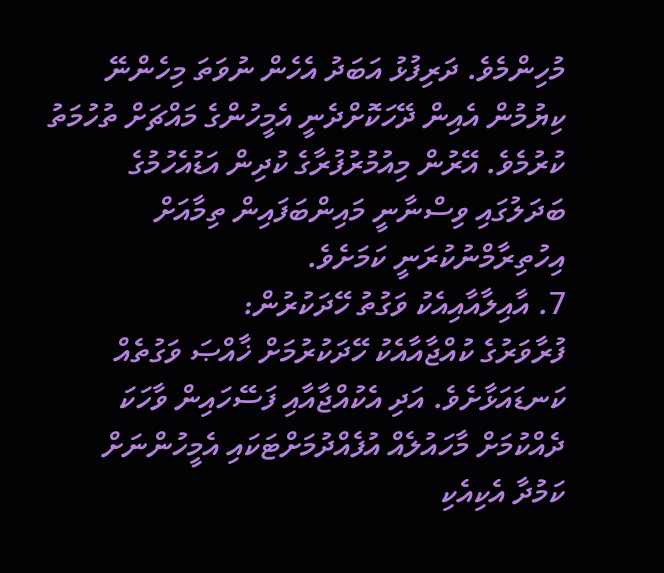މުހިންމެވެ. ދަރިފުޅު އަބަދު އެހެން ނުވަތަ މިހެންނޭ ކިޔުމުން އެއިން ދޭހަކޮށްދެނީ އެމީހުންގެ މައްޗަށް ތުހުމަތު ކުރުމެވެ. އޭރުން މިއުމުރުފުރާގެ ކުދިން އަޑުއެހުމުގެ ބަދަލުގައި ވިސްނާނީ މައިންބަފައިން ތިމާއަށް އިހުތިރާމްނުކުރަނީ ކަމަށެވެ.
7. އާއިލާއާއިއެކު ވަގުތު ހޭދަކުރުން:
ފުރާވަރުގެ ކުއްޖާއާއެކު ހޭދަކުރުމަށް ޚާއްޞަ ވަގުތެއް ކަނޑައަޅާށެވެ. އަދި އެކުއްޖާއާއި ފަސޭހައިން ވާހަކަ ދެއްކުމަށް މާހައުލެއް އުފެއްދުމަށްޓަކައި އެމީހުންނަށް ކަމުދާ އެކިއެކި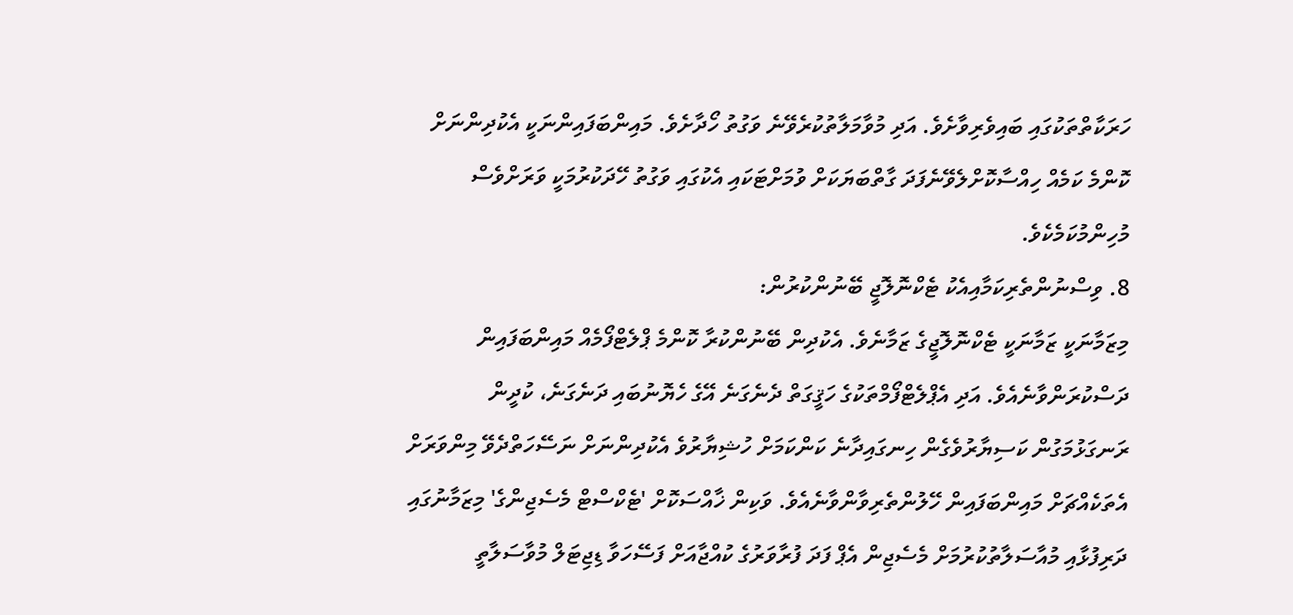ހަރަކާތްތަކުގައި ބައިވެރިވާށެވެ. އަދި މުވާމަލާތުކުރެވޭނެ ވަގުތު ހޯދާށެވެ. މައިންބަފައިންނަކީ އެކުދިންނަށް ކޮންމެ ކަމެއް ހިއްސާކޮށްލެވޭނެފަދަ ގާތްބަޔަކަށް ވުމަށްޓަކައި އެކުގައި ވަގުތު ހޭދަކުރުމަކީ ވަރަށްވެސް މުހިންމުކަމެކެވެ.
8. ވިސްނުންތެރިކަމާއިއެކު ޓެކްނޮލޮޖީ ބޭނުންކުރުން:
މިޒަމާނަކީ ޒަމާނަކީ ޓެކްނޮލޮޖީގެ ޒަމާނެވެ. އެކުދިން ބޭނުންކުރާ ކޮންމެ ޕްލެޓްފޯމެއް މައިންބަފައިން ދަސްކުރަންވާނެއެވެ. އަދި އެޕްލެޓްފޯމްތަކުގެ ހަޤީގަތް ދެނެގަނެ އޭގެ ހެޔޮނުބައި ދަނެގަނެ، ކުދީން ރަނގަޅުމަގުން ކަސިޔާރުވެގެން ހިނގައިދާނެ ކަންކަމަށް ހުޝިޔާރުވެ އެކުދިންނަށް ނަސޭހަތްދެވޭ މިންވަރަށް އެތަކެއްޗަށް މައިންބަފައިން ހޭލުންތެރިވާންވާނެއެވެ. ވަކިން ޚާއްސަކޮށް 'ޓެކްސްޓް މެސެޖިންގެ' މިޒަމާނުގައި ދަރިފުޅާއި މުއާސަލާތުކުރުމަށް މެސެޖިން އެޕް ފަދަ ފުރާވަރުގެ ކުއްޖާއަށް ފަސޭހަވާ ޑިޖިޓަލް މުވާސަލާތީ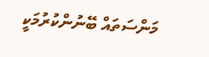މަންސަތައް ބޭނުންކުރުމަކީ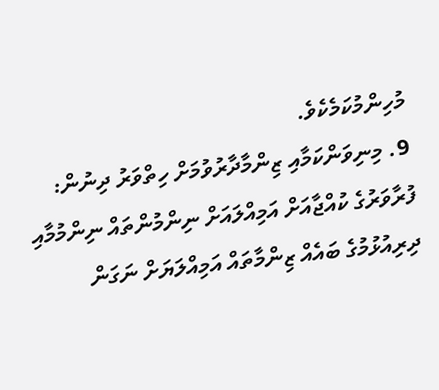މުހިންމުކަމެކެވެ.
9. މިނިވަންކަމާއި ޒިންމާދާރުވުމަށް ހިތްވަރު ދިނުން:
ފުރާވަރުގެ ކުއްޖާއަށް އަމިއްލައަށް ނިންމުންތައް ނިންމުމާއި ދިރިއުޅުމުގެ ބައެއް ޒިންމާތައް އަމިއްލަޔަށް ނަގަން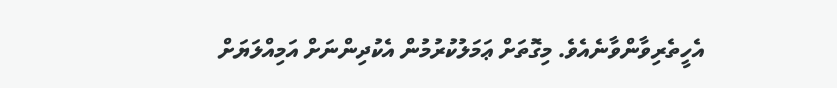އެހީތެރިވާންވާނެއެވެ. މިގޮތަށް ޢަމަލުކުރުމުން އެކުދިންނަށް އަމިއްލަޔަށް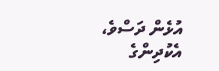އުޅެން ދަސްވެ، އެކުދިންގެ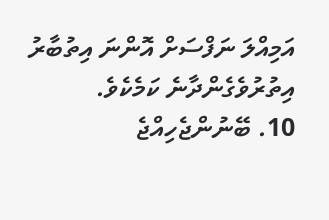އަމިއްލަ ނަފްސަށް އޮންނަ އިތުބާރު އިތުރުވެގެންދާނެ ކަމެކެވެ.
10. ބޭނުންޖެހިއްޖެ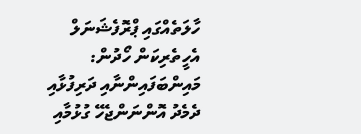ހާލަތެއްގައި ޕްރޮފެޝަނަލް އެހީތެރިކަން ހޯދުން:
މައިންބަފައިންނާއި ދަރިފުޅާއި ދެމެދު އޮންނަންޖެހޭ ގުޅުމާއި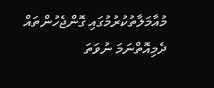މުއާމަލާތުކުރުމުގައި ގޮންޖެހުންތައް ދެމިއޮތްނަމަ ނުވަތަ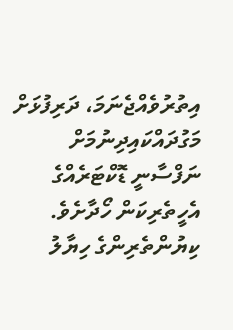އިތުރުވެއްޖެނަމަ، ދަރިފުޅަށް މަގުދައްކައިދިނުމަށް ނަފްސާނީ ޑޮކްޓަރެއްގެ އެހީތެރިކަން ހޯދާށެވެ.
ކިޔުންތެރިންގެ ހިޔާލު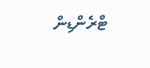ޓްރެންޑިން